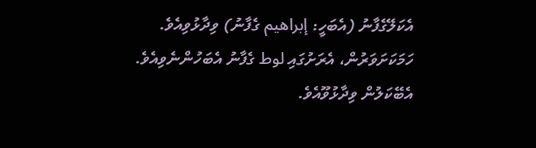އެކަލޭގެފާނު (އެބަހީ: إبراهيم ގެފާނު) ވިދާޅުވިއެވެ. ހަމަކަށަވަރުން، އެރަށުގައި لوط ގެފާނު އެބަހުންނެވިއެވެ. އެބޭކަލުން ވިދާޅުވޫއެވެ.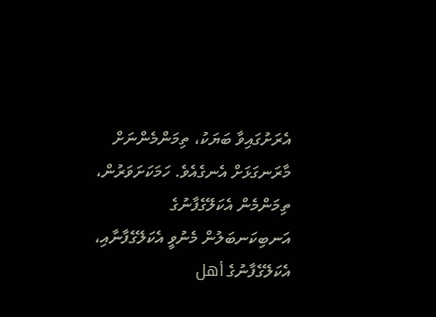އެރަށުގައިވާ ބަޔަކު، ތިމަންމެންނަށް މާރަނގަޅަށް އެނގެއެވެ. ހަމަކަށަވަރުން، ތިމަންމެން އެކަލޭގެފާނުގެ އަނބިކަނބަލުން މެނުވީ އެކަލޭގެފާނާއި، އެކަލޭގެފާނުގެ أهل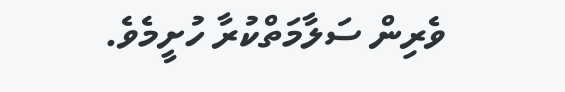ވެރިން ސަލާމަތްކުރާ ހުށީމެވެ.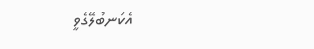އެކަނބުލޭގެވީ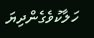ހަލާކުވެގެންދިޔަ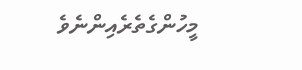މީހުންގެތެރެއިންނެވެ